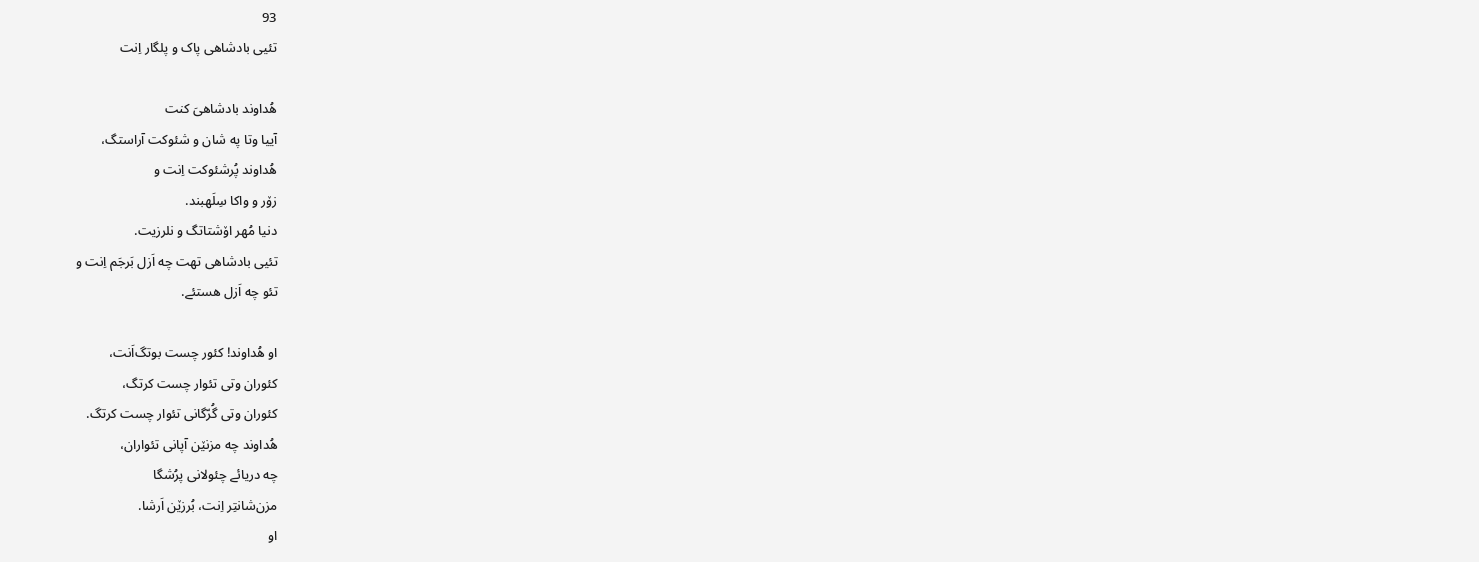93
تئیی بادشاهی پاک و پلگار اِنت

هُداوند بادشاهیَ کنت
آییا وتا په شان و شئوکت آراستگ،
هُداوند پُرشئوکت اِنت و
زۆر و واکا سِلَهبند.
دنیا مُهر اۆشتاتگ و نلرزیت.
تئیی بادشاهی تهت چه اَزل بَرجَم اِنت و
تئو چه اَزل هستئے.

او هُداوند! کئور چست بوتگ‌اَنت،
کئوران وتی تئوار چست کرتگ،
کئوران وتی گُرّگانی تئوار چست کرتگ.
هُداوند چه مزنێن آپانی تئواران،
چه دریائے چئولانی پرُشگا
مزن‌شانتِر اِنت، بُرزێن اَرشا.
او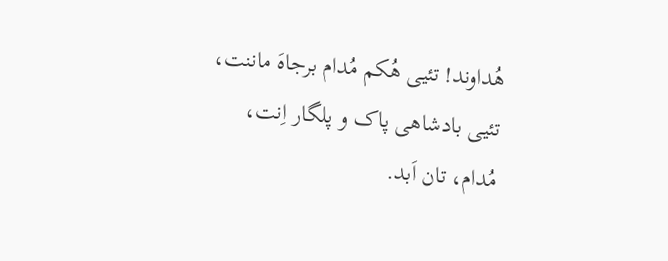هُداوند! تئیی هُکم مُدام برجاهَ ماننت،
تئیی بادشاهی پاک و پلگار اِنت،
مُدام، تان اَبد.